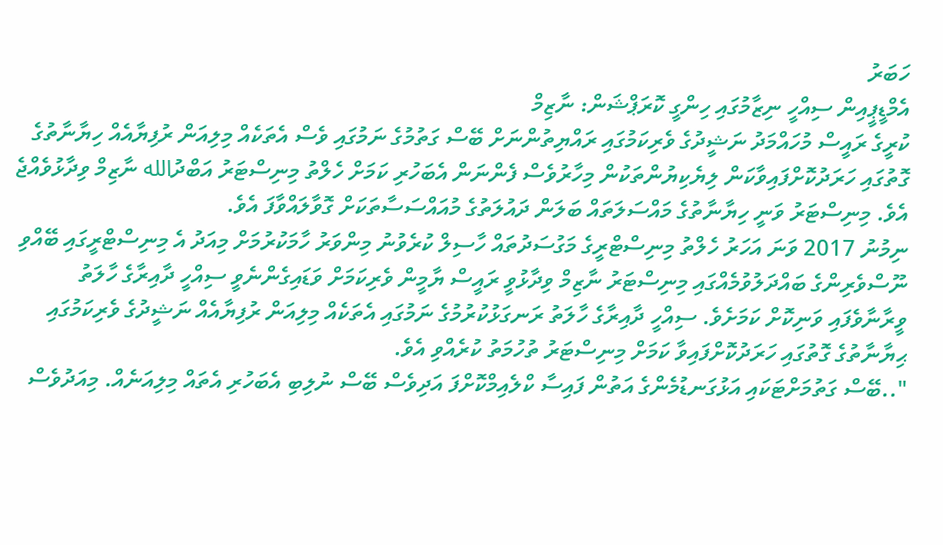ހަބަރު
އެމްޑީޕީއިން ސިއްހީ ނިޒާމުގައި ހިންގީ ކޮރަޕްޝަން: ނާޒިމް
ކުރީގެ ރައީސް މުހައްމަދު ނަޝީދުގެ ވެރިކަމުގައި ރައްޔިތުންނަށް ބޭސް ގަތުމުގެ ނަމުގައި ވެސް އެތަކެއް މިލިއަން ރުފިޔާއެއް ހިޔާނާތުގެ ގޮތުގައި ހަރަދުކޮށްފައިވާކަން ލިޔެކިޔުންތަކުން މިހާރުވެސް ފެންނަން އެބަހުރި ކަމަށް ހެލްތު މިނިސްޓަރު އަބްދުالله ނާޒިމް ވިދާޅުވެއްޖެ އެވެ. މިނިސްޓަރު ވަނީ ހިޔާނާތުގެ މައްސަލަތައް ބަލަން ދައުލަތުގެ މުއައްސަސާތަކަށް ގޮވާލައްވާފަ އެވެ.
ނިމުނު 2017 ވަނަ އަހަރު ހެލްތު މިނިސްޓްރީގެ މަގުސަދުތައް ހާސިލް ކުރެވުނު މިންވަރު ހާމަކުރުމަށް މިއަދު އެ މިނިސްޓްރީގައި ބޭއްވި ނޫސްވެރިންގެ ބައްދަލުވުމެއްގައި މިނިސްޓަރު ނާޒިމް ވިދާޅުވީ ރައީސް ޔާމީން ވެރިކަމަށް ވަޑައިގެންނެވީ ސިއްހީ ދާއިރާގެ ހާލަތު ވީރާނާވެފައި ވަނިކޮށް ކަމަށެވެ. ސިއްހީ ދާއިރާގެ ހާލަތު ރަނގަޅުކުރުމުގެ ނަމުގައި އެތަކެއް މިލިއަން ރުފިޔާއެއް ނަޝީދުގެ ވެރިކަމުގައި ޙިޔާނާތުގެ ގޮތުގައި ހަރަދުކޮށްފައިވާ ކަމަށް މިނިސްޓަރު ތުހުމަތު ކުރެއްވި އެވެ.
"..ބޭސް ގަތުމަށްޓަކައި އަޅުގަނޑުމެންގެ އަތުން ފައިސާ ކްލެއިމްކޮށްފަ އަދިވެސް ބޭސް ނުލިބި އެބަހުރި އެތައް މިލިއަނެއް. މިއަދުވެސް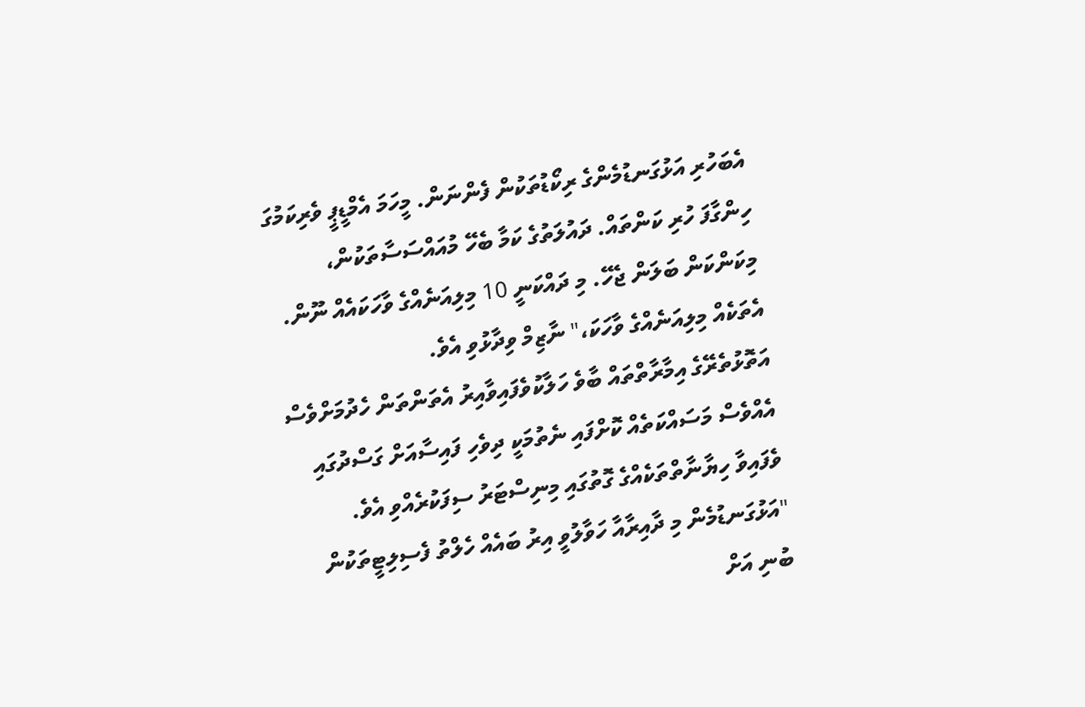އެބަހުރި އަޅުގަނޑުމެންގެ ރިކޯޑުތަކުން ފެންނަން. މީހަމަ އެމްޑީޕީ ވެރިކަމުގަ ހިންގާފަ ހުރި ކަންތައް. ދައުލަތުގެ ކަމާ ބެހޭ މުއައްސަސާތަކުން، މިކަންކަން ބަލަން ޖެހޭ. މި ދައްކަނީ 10 މިލިއަނެއްގެ ވާހަކައެއް ނޫން. އެތަކެއް މިލިއަނެއްގެ ވާހަކަ،" ނާޒިމް ވިދާޅުވި އެވެ.
އަތޮޅުތެރޭގެ އިމާރާތްތައް ބާވެ ހަލާކުވެފައިވާއިރު އެތަންތަން ހެދުމަށްވެސް އެއްވެސް މަސައްކަތެއް ކޮށްފައި ނެތުމަކީ ދިވެހި ފައިސާއަށް ގަސްދުގައި ވެފައިވާ ހިޔާނާތްތަކެއްގެ ގޮތުގައި މިނިސްޓަރު ސިފަކުރެއްވި އެވެ.
"އަޅުގަނޑުމެން މި ދާއިރާއާ ހަވާލުވީ އިރު ބައެއް ހެލްތު ފެސިލިޓީތަކުން ބުނި އަށް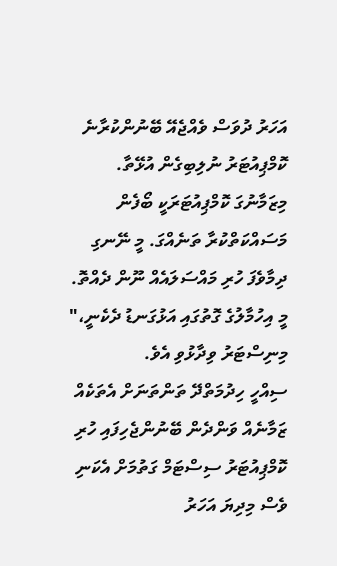އަހަރު ދުވަސް ވެއްޖެއޭ ބޭނުންކުރާނެ ކޮމްޕިއުޓަރު ނުލިބިގެން އުޅޭތާ. މިޒަމާނުގަ ކޮމްޕިއުޓަރަކީ ބޯފެން މަސައްކަތްކުރާ ތަނެއްގަ. މީ ނޭނގި ދިމާވެފަ ހުރި މައްސަލައެއް ނޫން ދެއްތޮ. މީ އިހުމާލުގެ ގޮތުގައި އަޅުގަނޑު ދެކެނީ،" މިނިސްޓަރު ވިދާޅުވި އެވެ.
ސިއްހީ ހިދުމަތްދޭ ތަންތަނަށް އެތަކެއް ޒަމާނެއް ވަންދެން ބޭނުންޖެހިފައި ހުރި ކޮމްޕިއުޓަރު ސިސްޓަމް ގަތުމަށް އެކަނި ވެސް މިދިޔަ އަހަރު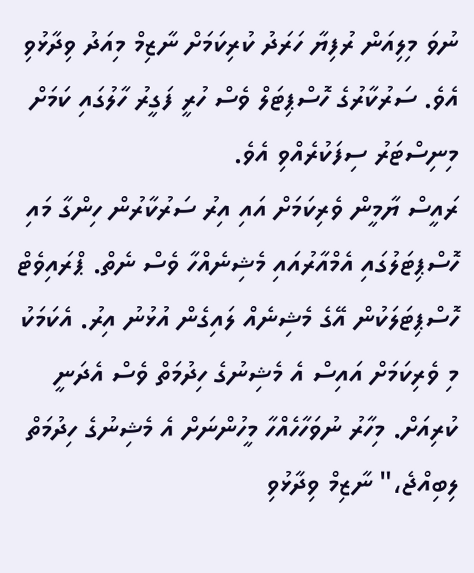ނުވަ މިލިއަން ރުފިޔާ ހަރަދު ކުރިކަމަށް ނާޒިމް މިއަދު ވިދާޅުވި އެވެ. ސަރުކާރުގެ ހޮސްޕިޓަލް ވެސް ހުރީ ފަގީރު ހާލުގައި ކަމަށް މިނިސްޓަރު ސިފަކުރެއްވި އެވެ.
ރައީސް ޔާމީން ވެރިކަމަށް އައި އިރު ސަރުކާރުން ހިންގާ މައި ހޮސްޕިޓަލުގައި އެމްއާރުއައި މެޝިނެއްހާ ވެސް ނެތް. ޕްރައިވެޓް ހޮސްޕިޓަލަކުން އޭގެ މެޝިނެއް ލައިގެން އުޅުނު އިރު. އެކަމަކު މި ވެރިކަމަށް އައިސް އެ މެޝިނުގެ ހިދުމަތް ވެސް އެދަނީ ކުރިއަށް. މިހާރު ނުވަހާހެއްހާ މީހުންނަށް އެ މެޝިނުގެ ހިދުމަތް ލިބިއްޖެ،" ނާޒިމް ވިދާޅުވި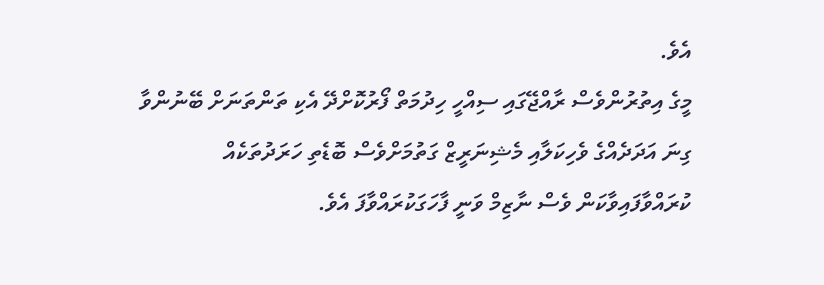އެވެ.
މީގެ އިތުރުންވެސް ރާއްޖޭގައި ސިއްހީ ހިދުމަތް ފޯރުކޮށްދޭ އެކި ތަންތަނަށް ބޭނުންވާ ގިނަ އަދަދެއްގެ ވެހިކަލާއި މެޝިނަރީޒް ގަތުމަށްވެސް ބޮޑެތި ހަރަދުތަކެއް ކުރައްވާފައިވާކަން ވެސް ނާޒިމް ވަނީ ފާހަގަކުރައްވާފަ އެވެ.